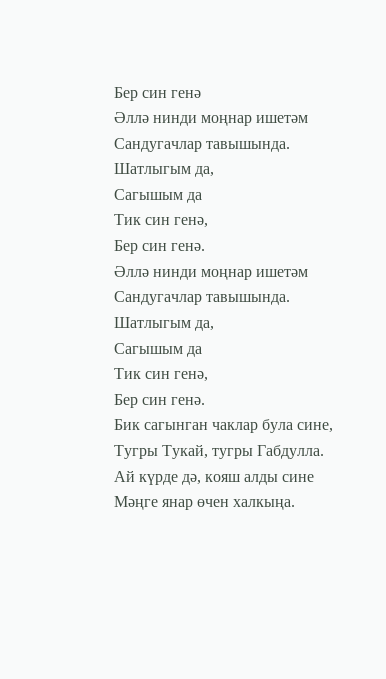Бер син генә
Әллә нинди моңнар ишетәм
Сандугачлар тавышында.
Шатлыгым да,
Сагышым да
Тик син генә,
Бер син генә.
Әллә нинди моңнар ишетәм
Сандугачлар тавышында.
Шатлыгым да,
Сагышым да
Тик син генә,
Бер син генә.
Бик сагынган чаклар була сине,
Тугры Тукай, тугры Габдулла.
Ай күрде дә, кояш алды сине
Мәңге янар өчен халкыңа.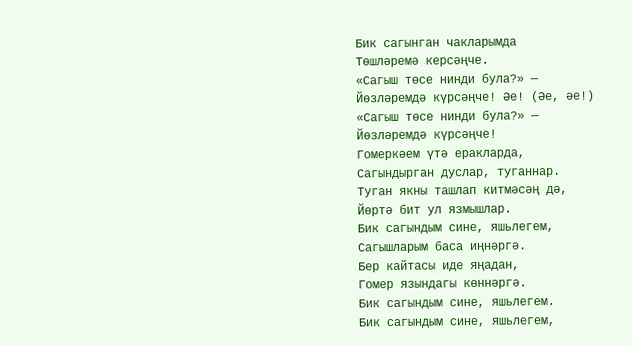Бик сагынган чакларымда
Төшләремә керсәңче.
«Сагыш төсе нинди була?» —
Йөзләремдә күрсәңче! Әе! (Әе, әе!)
«Сагыш төсе нинди була?» —
Йөзләремдә күрсәңче!
Гомеркәем үтә еракларда,
Сагындырган дуслар, туганнар.
Туган якны ташлап китмәсәң дә,
Йөртә бит ул язмышлар.
Бик сагындым сине, яшьлегем,
Сагышларым баса иңнәргә.
Бер кайтасы иде яңадан,
Гомер язындагы көннәргә.
Бик сагындым сине, яшьлегем.
Бик сагындым сине, яшьлегем,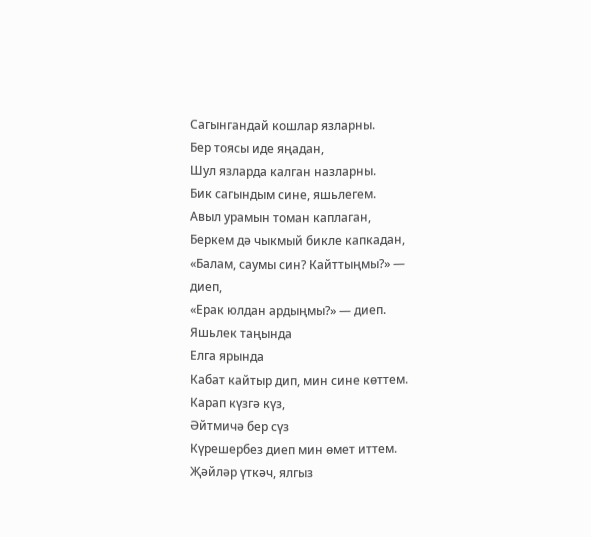Сагынгандай кошлар язларны.
Бер тоясы иде яңадан,
Шул язларда калган назларны.
Бик сагындым сине, яшьлегем.
Авыл урамын томан каплаган,
Беркем дә чыкмый бикле капкадан,
«Балам, саумы син? Кайттыңмы?» — диеп,
«Ерак юлдан ардыңмы?» — диеп.
Яшьлек таңында
Елга ярында
Кабат кайтыр дип, мин сине көттем.
Карап күзгә күз,
Әйтмичә бер сүз
Күрешербез диеп мин өмет иттем.
Җәйләр үткәч, ялгыз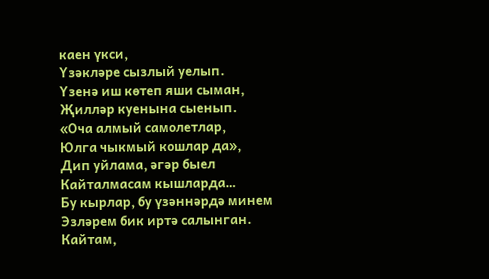каен үкси,
Үзәкләре сызлый уелып.
Үзенә иш көтеп яши сыман,
Җилләр куенына сыенып.
«Оча алмый самолетлар,
Юлга чыкмый кошлар да»,
Дип уйлама, әгәр быел
Кайталмасам кышларда…
Бу кырлар, бу үзәннәрдә минем
Эзләрем бик иртә салынган.
Кайтам,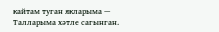кайтам туган якларыма —
Талларыма хәтле сагынган.